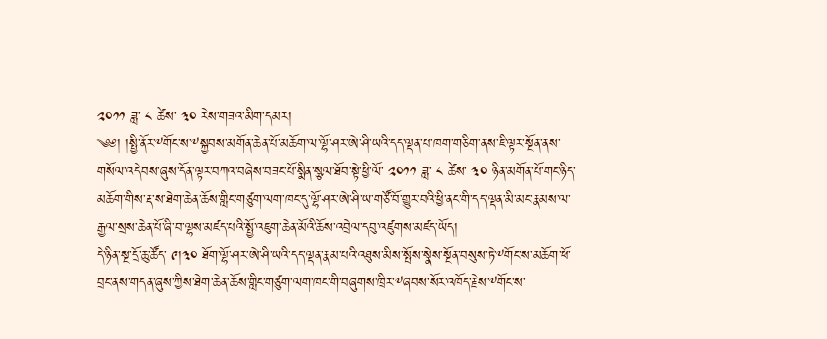༢༠༡༡ ཟླ་ ༨ ཚེས་ ༣༠ རེས་གཟའ་མིག་དམར།
༄༅། །སྤྱི་ནོར་༸གོང་ས་༸སྐྱབས་མགོན་ཆེན་པོ་མཆོག་ལ་ལྷོ་ཤར་ཨེ་ཤི་ཡའི་དད་ལྡན་པ་ཁག་གཅིག་ནས་ཇི་ལྟར་སྔོན་ནས་གསོལ་འདེབས་ཞུས་དོན་ལྟར་བཀའ་བཞེས་བཟང་པོ་སྨིན་སྩལ་ཐོབ་སྟེ་ཕྱི་ལོ་ ༢༠༡༡ ཟླ་ ༨ ཚེས་ ༣༠ ཉིན་མགོན་པོ་གང་ཉིད་མཆོག་གིས་རྡ་ས་ཐེག་ཆེན་ཆོས་གླིང་གཙུག་ལག་ཁང་དུ་ལྷོ་ཤར་ཨེ་ཤི་ཡ་གཙོ་བོ་གྱུར་བའི་ཕྱི་ནང་གི་དད་ལྡན་མི་མང་རྣམས་ལ་རྒྱལ་སྲས་ཆེན་པོ་ཞི་བ་ལྷས་མཛད་པའི་སྤྱོ་འཇུག་ཆེན་མོའི་ཆོས་འབྲེལ་དབུ་འཛུགས་མཛད་ཡོད།
དེ་ཉིན་སྔ་དྲོ་ཆུ་ཚོད་ ༩།༣༠ ཐོག་ལྷོ་ཤར་ཨེ་ཤི་ཡའི་དད་ལྡན་རྣམ་པའི་འཐུས་མིས་སྤོས་སྣེས་སྔོན་བསུས་ཏེ་༸གོང་ས་མཆོག་ཕོ་བྲང་ནས་གདན་ཞུས་ཀྱིས་ཐེག་ཆེན་ཆོས་གླིང་གཙུག་ལག་ཁང་གི་བཞུགས་ཁྲིར་༸ཞབས་སོར་འཁོད་རྗེས་༸གོང་ས་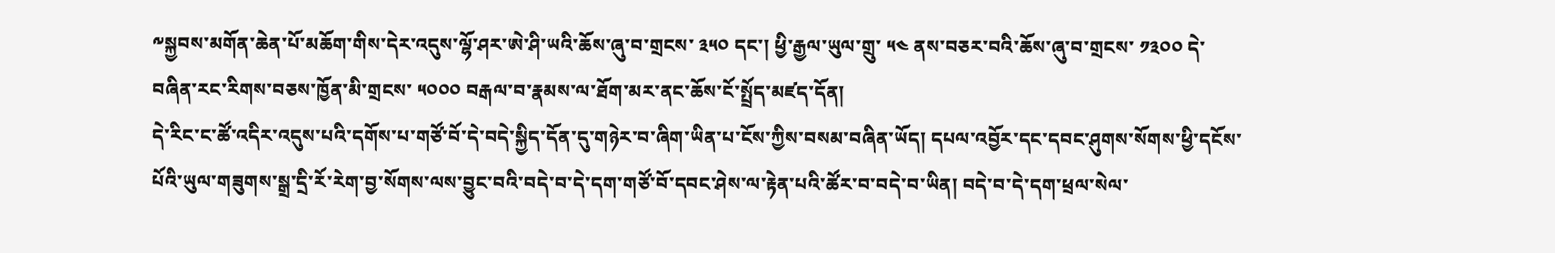༸སྐྱབས་མགོན་ཆེན་པོ་མཆོག་གིས་དེར་འདུས་ལྷོ་ཤར་ཨེ་ཤི་ཡའི་ཆོས་ཞུ་བ་གྲངས་ ༣༥༠ དང་། ཕྱི་རྒྱལ་ཡུལ་གྲུ་ ༥༤ ནས་བཅར་བའི་ཆོས་ཞུ་བ་གྲངས་ ༡༣༠༠ དེ་བཞིན་རང་རིགས་བཅས་ཁྱོན་མི་གྲངས་ ༥༠༠༠ བརྒལ་བ་རྣམས་ལ་ཐོག་མར་ནང་ཆོས་ངོ་སྤྲོད་མཛད་དོན།
དེ་རིང་ང་ཚོ་འདིར་འདུས་པའི་དགོས་པ་གཙོ་བོ་དེ་བདེ་སྐྱིད་དོན་དུ་གཉེར་བ་ཞིག་ཡིན་པ་ངོས་ཀྱིས་བསམ་བཞིན་ཡོད། དཔལ་འབྱོར་དང་དབང་ཤུགས་སོགས་ཕྱི་དངོས་པོའི་ཡུལ་གཟུགས་སྒྲ་དྲི་རོ་རེག་བྱ་སོགས་ལས་བྱུང་བའི་བདེ་བ་དེ་དག་གཙོ་བོ་དབང་ཤེས་ལ་རྟེན་པའི་ཚོར་བ་བདེ་བ་ཡིན། བདེ་བ་དེ་དག་ཕྲལ་སེལ་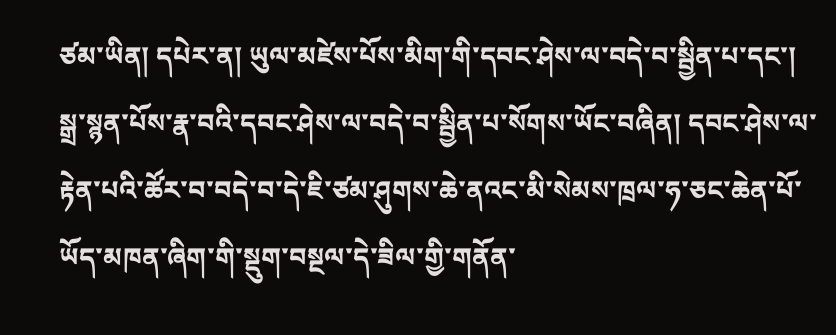ཙམ་ཡིན། དཔེར་ན། ཡུལ་མཛེས་པོས་མིག་གི་དབང་ཤེས་ལ་བདེ་བ་སྦྱིན་པ་དང་། སྒྲ་སྙན་པོས་རྣ་བའི་དབང་ཤེས་ལ་བདེ་བ་སྦྱིན་པ་སོགས་ཡོང་བཞིན། དབང་ཤེས་ལ་རྟེན་པའི་ཚོར་བ་བདེ་བ་དེ་ཇི་ཙམ་ཤུགས་ཆེ་ནའང་མི་སེམས་ཁྲལ་ཧ་ཅང་ཆེན་པོ་ཡོད་མཁན་ཞིག་གི་སྡུག་བསྔལ་དེ་ཟིལ་གྱི་གནོན་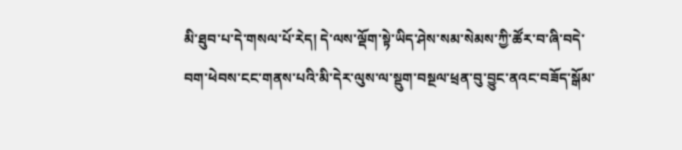མི་ཐུབ་པ་དེ་གསལ་པོ་རེད། དེ་ལས་ལྡོག་སྟེ་ཡིད་ཤེས་སམ་སེམས་ཀྱི་ཚོར་བ་ཞི་བདེ་བག་ཕེབས་ངང་གནས་པའི་མི་དེར་ལུས་ལ་སྡུག་བསྔལ་ཕྲན་བུ་བྱུང་ནའང་བཟོད་སྒོམ་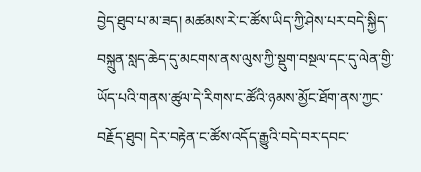བྱེད་ཐུབ་པ་མ་ཟད། མཚམས་རེ་ང་ཚོས་ཡིད་ཀྱི་ཤེས་པར་བདེ་སྐྱིད་བསྐྲུན་སླད་ཆེད་དུ་མངགས་ནས་ལུས་ཀྱི་སྡུག་བསྔལ་དང་དུ་ལེན་གྱི་ཡོད་པའི་གནས་ཚུལ་དེ་རིགས་ང་ཚོའི་ཉམས་མྱོང་ཐོག་ནས་ཀྱང་བརྗོད་ཐུབ། དེར་བརྟེན་ང་ཚོས་འདོད་རྒྱུའི་བདེ་བར་དབང་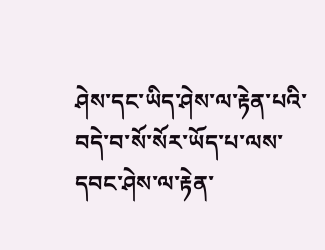ཤེས་དང་ཡིད་ཤེས་ལ་རྟེན་པའི་བདེ་བ་སོ་སོར་ཡོད་པ་ལས་དབང་ཤེས་ལ་རྟེན་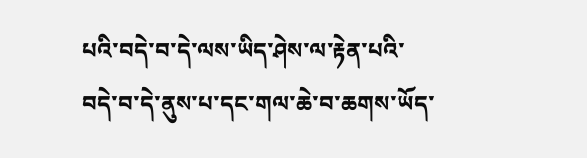པའི་བདེ་བ་དེ་ལས་ཡིད་ཤེས་ལ་རྟེན་པའི་བདེ་བ་དེ་ནུས་པ་དང་གལ་ཆེ་བ་ཆགས་ཡོད་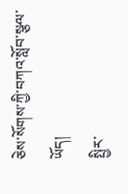ཅེས་སོགས་ཀྱི་བཀའ་སློབ་སྩལ་ཡོད།
སྤྱིར་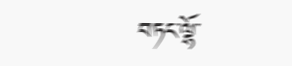བཏང་ལྷོ་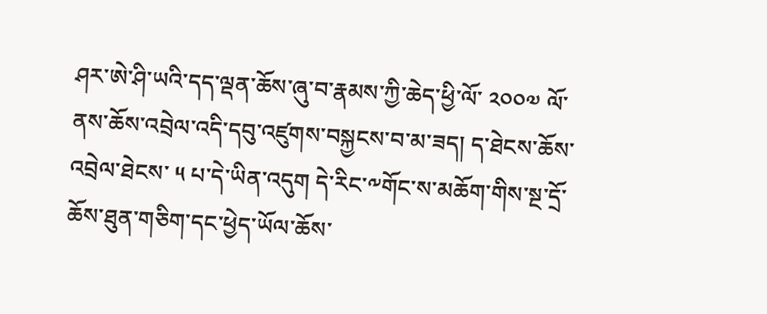ཤར་ཨེ་ཤི་ཡའི་དད་ལྡན་ཆོས་ཞུ་བ་རྣམས་ཀྱི་ཆེད་ཕྱི་ལོ་ ༢༠༠༧ ལོ་ནས་ཆོས་འབྲེལ་འདི་དབུ་འཛུགས་བསྐྱངས་བ་མ་ཟད། ད་ཐེངས་ཆོས་འབྲེལ་ཐེངས་ ༥ པ་དེ་ཡིན་འདུག དེ་རིང་༸གོང་ས་མཆོག་གིས་སྔ་དྲོ་ཆོས་ཐུན་གཅིག་དང་ཕྱེད་ཡོལ་ཆོས་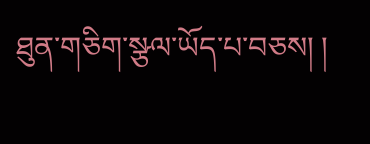ཐུན་གཅིག་སྩལ་ཡོད་པ་བཅས། །